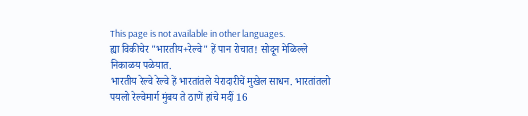This page is not available in other languages.
ह्या विकीचेर "भारतीय+रेल्वे" हें पान रोचात! सोदून मेळिल्ले निकाळय पळेयात.
भारतीय रेल्वे रेल्वे हें भारतांतले येरादारीचें मुखेल साधन. भारतांतलो पयलो रेल्वेमार्ग मुंबय ते ठाणें हांचे मदीं 16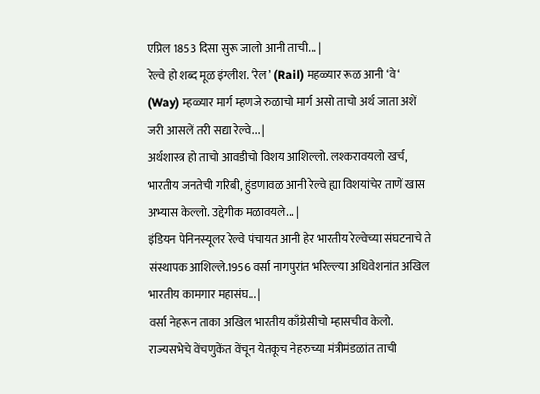एप्रिल 1853 दिसा सुरू जालो आनी ताची... |
रेल्वे हो शब्द मूळ इंग्लीश. ‘रेल’ (Rail) महळ्यार रूळ आनी ‘वे‘ (Way) म्हळ्यार मार्ग म्हणजे रुळाचो मार्ग असो ताचो अर्थ जाता अशें जरी आसलें तरी सद्या रेल्वे... |
अर्थशास्त्र हो ताचो आवडीचो विशय आशिल्लो. लश्करावयलो खर्च, भारतीय जनतेची गरिबी, हुंडणावळ आनी रेल्वे ह्या विशयांचेर ताणें खास अभ्यास केल्लो. उद्देगीक मळावयले... |
इंडियन पेनिनस्यूलर रेल्वे पंचायत आनी हेर भारतीय रेल्वेच्या संघटनाचे ते संस्थापक आशिल्ले.1956 वर्सा नागपुरांत भरिल्ल्या अधिवेशनांत अखिल भारतीय कामगार महासंघ... |
वर्सा नेहरून ताका अखिल भारतीय काँग्रेसीचो म्हासचीव केलो. राज्यसभेचे वेंचणुकेंत वेंचून येतकूच नेहरुच्या मंत्रीमंडळांत ताची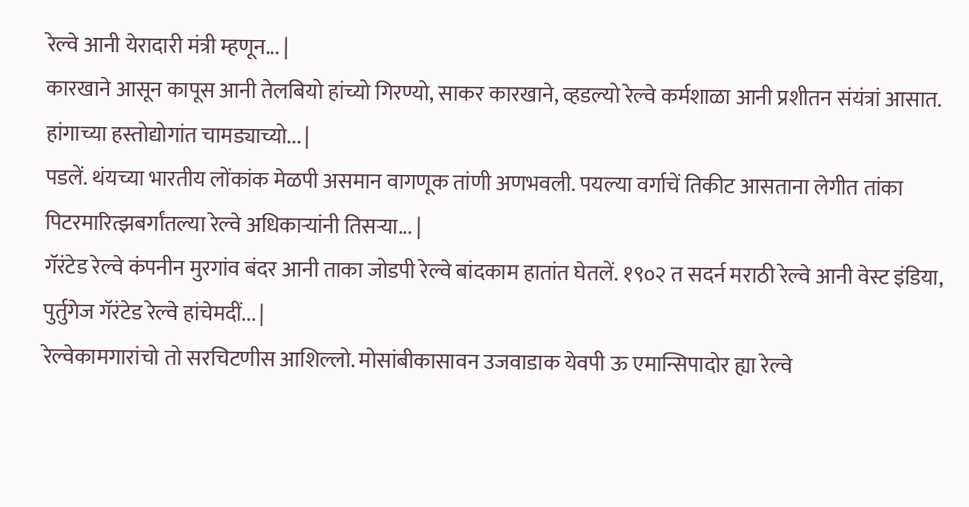रेल्वे आनी येरादारी मंत्री म्हणून... |
कारखाने आसून कापूस आनी तेलबियो हांच्यो गिरण्यो, साकर कारखाने, व्हडल्यो रेल्वे कर्मशाळा आनी प्रशीतन संयंत्रां आसात. हांगाच्या हस्तोद्योगांत चामड्याच्यो... |
पडलें. थंयच्या भारतीय लोंकांक मेळपी असमान वागणूक तांणी अणभवली. पयल्या वर्गाचें तिकीट आसताना लेगीत तांका पिटरमारित्झबर्गांतल्या रेल्वे अधिकाऱ्यांनी तिसऱ्या... |
गॅरंटेड रेल्वे कंपनीन मुरगांव बंदर आनी ताका जोडपी रेल्वे बांदकाम हातांत घेतलें. १९०२ त सदर्न मराठी रेल्वे आनी वेस्ट इंडिया, पुर्तुगेज गॅरंटेड रेल्वे हांचेमदीं... |
रेल्वेकामगारांचो तो सरचिटणीस आशिल्लो. मोसांबीकासावन उजवाडाक येवपी ऊ एमान्सिपादोर ह्या रेल्वे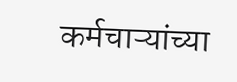कर्मचाऱ्यांच्या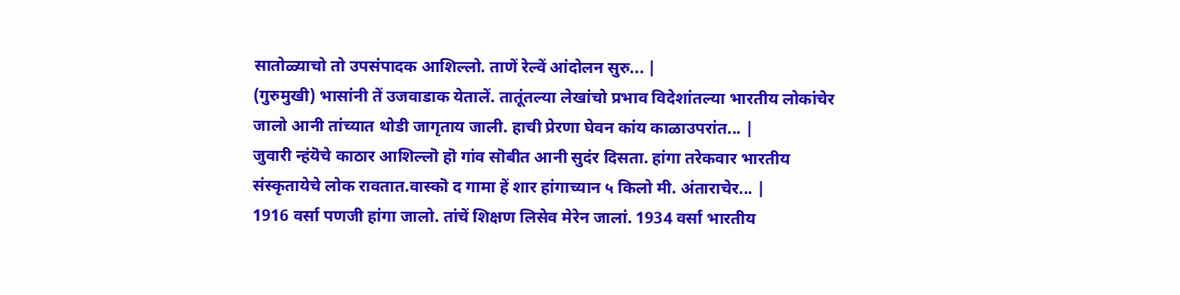सातोळ्याचो तो उपसंपादक आशिल्लो. ताणें रेल्वें आंदोलन सुरु... |
(गुरुमुखी) भासांनी तें उजवाडाक येतालें. तातूंतल्या लेखांचो प्रभाव विदेशांतल्या भारतीय लोकांचेर जालो आनी तांच्यात थोडी जागृताय जाली. हाची प्रेरणा घेवन कांय काळाउपरांत... |
जुवारी न्हंयॆचे काठार आशिल्लॊ हॊ गांव सॊबीत आनी सुदंर दिसता. हांगा तरेकवार भारतीय संस्कृतायेचे लोक रावतात.वास्कॊ द गामा हें शार हांगाच्यान ५ किलो मी. अंताराचेर... |
1916 वर्सा पणजी हांगा जालो. तांचें शिक्षण लिसेव मेरेन जालां. 1934 वर्सा भारतीय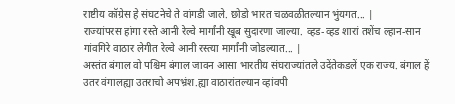राष्टीय कॉग्रेस हे संघटनेचे ते वांगडी जाले. छोडो भारत चळवळीतल्यान भुंयगत... |
राज्यांपरस हांगा रस्ते आनी रेल्वे मार्गांनी खूब सुदारणा जाल्या. व्हड-व्हड शारां तशेंच ल्हान-सान गांवगिरे वाठार लेगीत रेल्वे आनी रस्त्या मार्गांनी जोडल्यात... |
अस्तंत बंगाल वो पश्चिम बंगाल जावन आसा भारतीय संघराज्यांतले उदेंतेकडलें एक राज्य. बंगाल हें उतर वंगालह्या उतराचो अपभ्रंश.ह्या वाठारांतल्यान व्हांवपी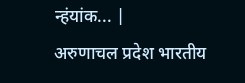न्हंयांक... |
अरुणाचल प्रदेश भारतीय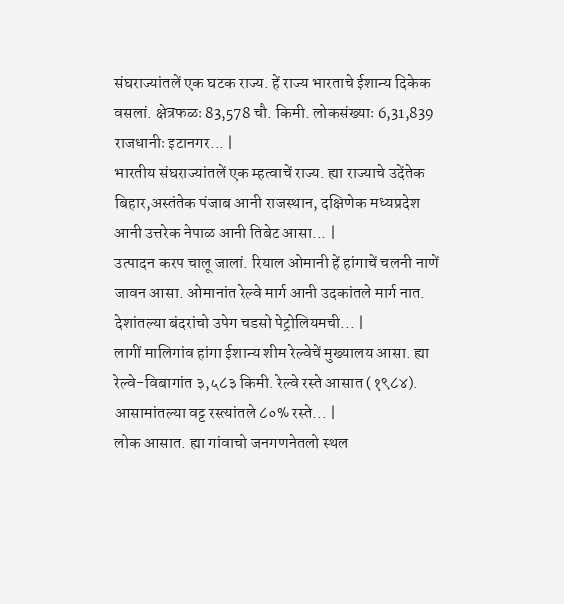संघराज्यांतलें एक घटक राज्य. हें राज्य भारताचे ईशान्य दिकेक वसलां. क्षेत्रफळः 83,578 चौ. किमी. लोकसंख्याः 6,31,839 राजधानीः इटानगर... |
भारतीय संघराज्यांतलें एक म्हत्वाचें राज्य. ह्या राज्याचे उदेंतेक बिहार,अस्तंतेक पंजाब आनी राजस्थान, दक्षिणेक मध्यप्रदेश आनी उत्तरेक नेपाळ आनी तिबेट आसा... |
उत्पादन करप चालू जालां. रियाल ओमानी हें हांगाचें चलनी नाणें जावन आसा. ओमानांत रेल्वे मार्ग आनी उदकांतले मार्ग नात. देशांतल्या बंदरांचो उपेग चडसो पेट्रोलियमची... |
लागीं मालिगांव हांगा ईशान्य शीम रेल्वेचें मुख्यालय आसा. ह्या रेल्वे-विबागांत ३,५८३ किमी. रेल्वे रस्ते आसात (१९८४). आसामांतल्या वट्ट रस्त्यांतले ८०% रस्ते... |
लोक आसात. ह्या गांवाचो जनगणनेतलो स्थल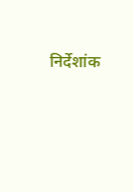निर्देशांक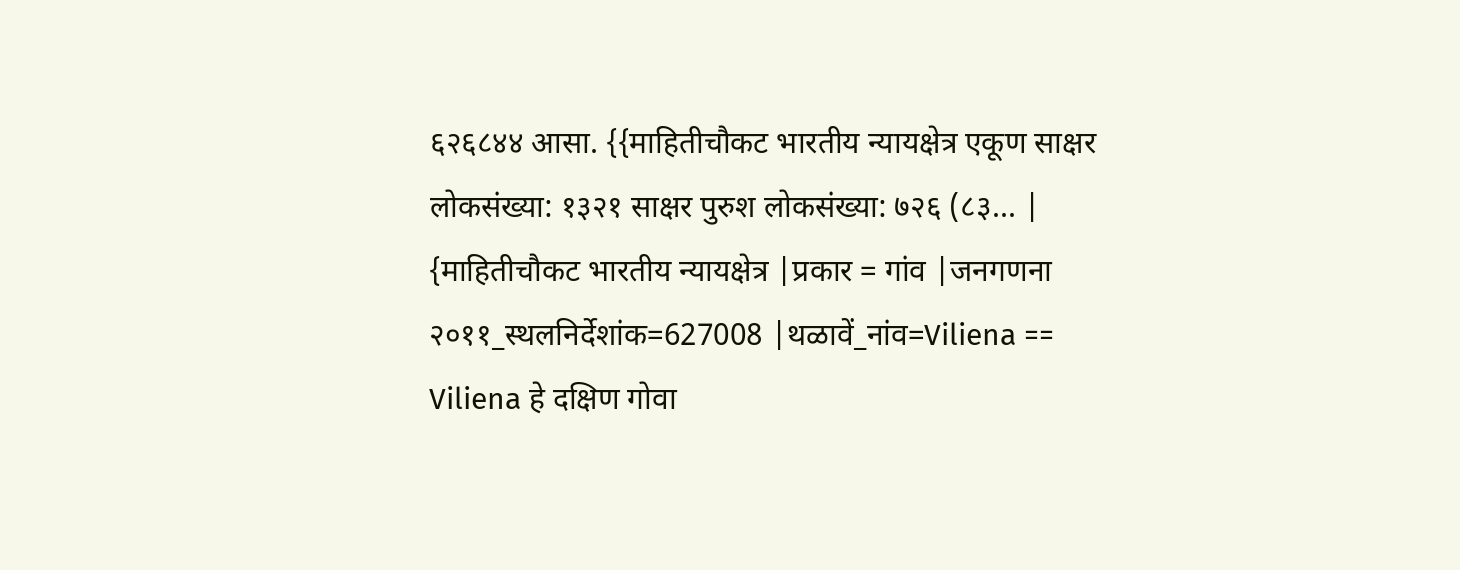६२६८४४ आसा. {{माहितीचौकट भारतीय न्यायक्षेत्र एकूण साक्षर लोकसंख्या: १३२१ साक्षर पुरुश लोकसंख्या: ७२६ (८३... |
{माहितीचौकट भारतीय न्यायक्षेत्र |प्रकार = गांव |जनगणना २०११_स्थलनिर्देशांक=627008 |थळावें_नांव=Viliena == Viliena हे दक्षिण गोवा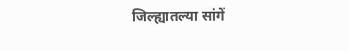जिल्ह्यातल्या सांगें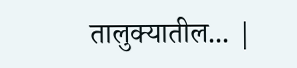तालुक्यातील... |